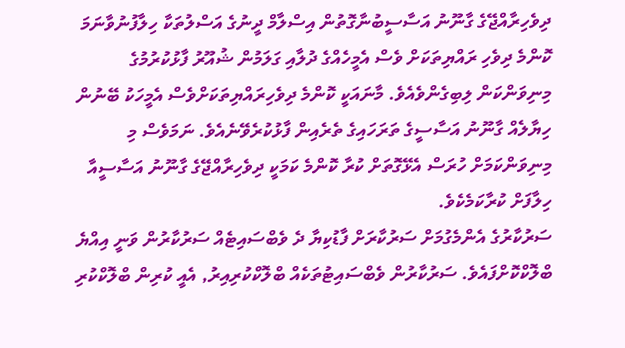ދިވެހިރާއްޖޭގެ ގާނޫނު އަސާސީބުނާގޮތުން އިސްލާމް ދީނުގެ އަސްލުތަކާ ހިލާފުނުވާނަމަ ކޮންމެ ދިވެހި ރައްޔިތަކަށް ވެސް އެމީހެއްގެ ދުލާއި ގަލަމުން ޝުއޫރު ފާޅުކުރުމުގެ މިނިވަންކަން ލިބިގެންވެއެވެ. މާނައަކީ ކޮންމެ ދިވެހިރައްޔިތަކަށްވެސް އެމީހަކު ބޭނުން ހިޔާލެއް ގާނޫނު އަސާސީގެ ތަރަހައިގެ ތެރެއިން ފާޅުކުރެވޭނެއެވެ. ނަމަވެސް މި މިނިވަންކަމަށް ހުރަސް އެޅޭގޮތަށް ކުރާ ކޮންމެ ކަމަކީ ދިވެހިރާއްޖޭގެ ގާނޫނު އަސާސީއާ ހިލާފަށް ކުރާކަމެކެވެ.
ސަރުކާރުގެ އެންމެގުމަށް ސަރުކާރަށް ފާޑުކިޔާ ދެ ވެބްސައިޓެއް ސަރުކާރުން ވަނީ އިއްޔެ ބްލޮކްކޮށްފައެވެ. ސަރުކާރުން ވެބްސައިޓުތަކެއް ބްލޮކްކުރިއިރު, އެއީ ކުރިން ބްލޮކްކުރި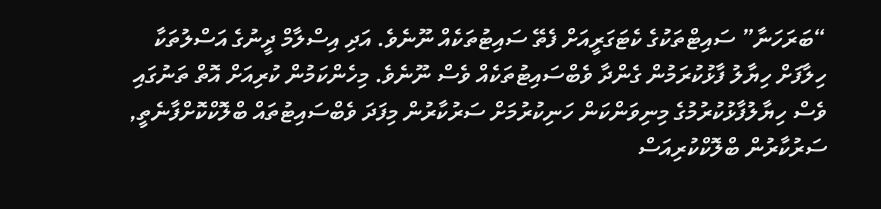“ބަރަހަނާ” ސައިޓްތަކުގެ ކެޓަގަރީއަށް ފެތޭ ސައިޓުތަކެއް ނޫނެވެ. އަދި އިސްލާމް ދީނުގެ އަސްލުތަކާ ހިލާފަށް ހިޔާލު ފާޅުކުރަމުން ގެންދާ ވެބްސައިޓުތަކެއް ވެސް ނޫނެވެ. މިހެންކަމުން ކުރިއަށް އޮތް ތަނުގައި ވެސް ހިޔާލުފާޅުކުރުމުގެ މިނިވަންކަން ހަނިކުރުމަށް ސަރުކާރުން މިފަދަ ވެބްސައިޓުތައް ބްލޮކްކޮށްފާނެތީ, ސަރުކާރުން ބްލޮކްކުރިއަސް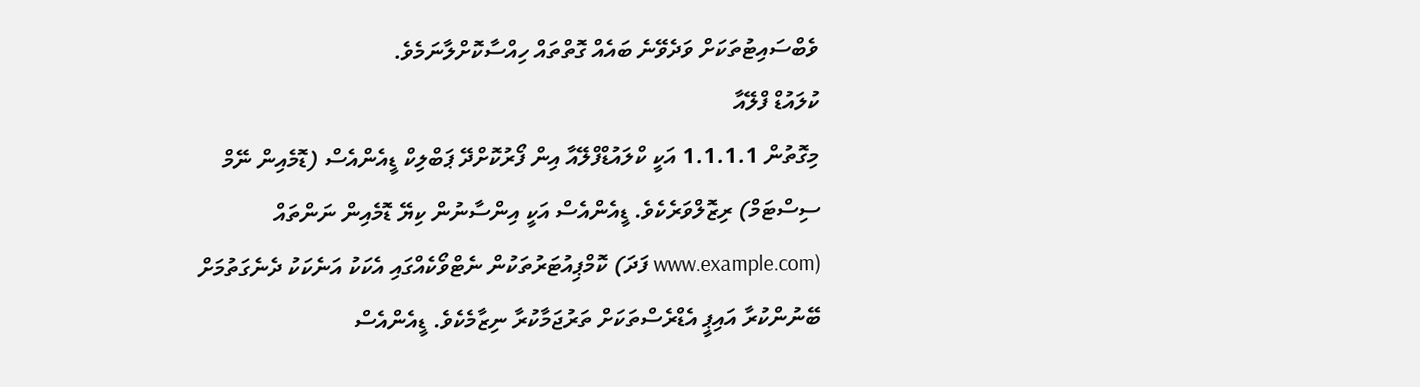ވެބްސައިޓުތަކަށް ވަދެވޭނެ ބައެއް ގޮތްތައް ހިއްސާކޮށްލާނަމެވެ.
ކުލައުޑް ފްލޭއާ
މިގޮތުން 1.1.1.1 އަކީ ކްލައުޑްފްލޭއާ އިން ފޯރުކޮށްދޭ ޕަބްލިކް ޑީއެންއެސް (ޑޮމެއިން ނޭމް ސިސްޓަމް) ރިޒޮލްވަރެކެވެ. ޑީއެންއެސް އަކީ އިންސާނުން ކިޔޭ ޑޮމެއިން ނަންތައް (www.example.com ފަދަ) ކޮމްޕިއުޓަރުތަކުން ނެޓްވޯކެއްގައި އެކަކު އަނެކަކު ދެނެގަތުމަށް ބޭނުންކުރާ އައިޕީ އެޑްރެސްތަކަށް ތަރުޖަމާކުރާ ނިޒާމެކެވެ. ޑީއެންއެސް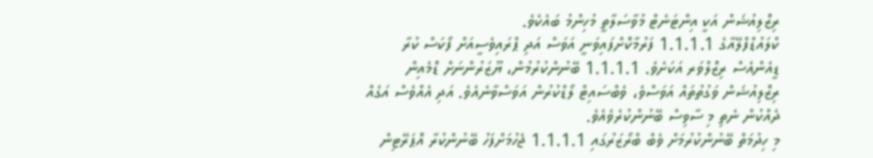ރިޒޮލިއުޝަން އަކީ އިންޓަނެޓް މުވާސަލާތީ މުހިންމު ބައެކެވެ.
ކްލައުޑްފްލޭއާގެ 1.1.1.1 ފަރުމާކޮށްފައިވަނީ އަވަސް އަދި ޕްރައިވެސީއަށް ފޯކަސް ކުރާ ޑީއެންއެސް ރިޒޮލްވަރ އަކަށެވެ. 1.1.1.1 ބޭނުންކުރުމުން، ޔޫޒަރުންނަށް ޑޮމެއިން ރިޒޮލިއުޝަން ވަގުތުތައް އަވަސްވެ، ވެބްސައިޓް ލޯޑްކުރުން އަވަސްވާނެއެވެ. އަދި އެއްވެސް އަގެއް ދެއްކުން ނެތި މި ސާވިސް ބޭނުންކުރެވެއެވެ.
މި ހިދުމަތް ބޭނުންކުރުމަށް ވެބް ބްރޯޒަރުގައި 1.1.1.1 ޖެހުމަށްފަހު ބޭނުންކުރާ އޮޕަރޭޓިން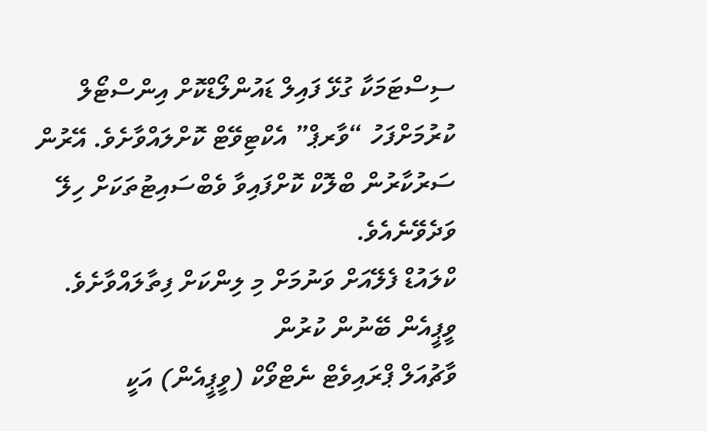ސިސްޓަމަކާ ގުޅޭ ފައިލް ޑައުންލޯޑްކޮށް އިންސްޓޯލް ކުރުމަށްފަހު “ވާރޕް” އެކްޓިވޭޓް ކޮށްލައްވާށެވެ. އޭރުން ސަރުކާރުން ބްލޮކް ކޮށްފައިވާ ވެބްސައިޓުތަކަށް ހިލޭ ވަދެވޭނެއެވެ.
ކްލައުޑް ފެލޭއަށް ވަނުމަށް މި ލިންކަށް ފިތާލައްވާށެވެ.
ވީޕީއެން ބޭނުން ކުރުން
ވާޗުއަލް ޕްރައިވެޓް ނެޓްވޯކް (ވީޕީއެން) އަކީ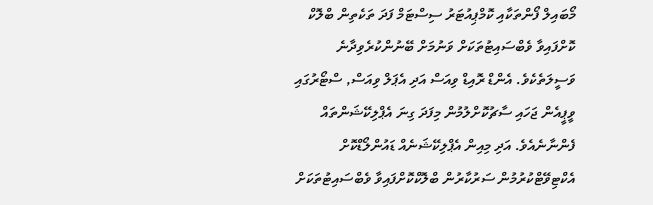މޯބައިލް ފޯންތަކާއި ކޮމްޕިއުޓަރު ސިސްޓަމް ފަދަ ތަކެތިން ބްލޮކް ކޮށްފައިވާ ވެބްސައިޓުތަކަށް ވަނުމަށް ބޭނުންކުރެވިދާނެ ވަސީލަތެކެވެ. އެންޑް ރޮއިޑް ވިއަސް އަދި އެޕަލް ވިއަސް, ސްޓޯރުގައި ވީޕީއެން ޖަހައި ސާޗުކޮށްލުމުން މިފަދަ ގިނަ އެޕްލިކޭޝަންތައް ފެންނާނެއެވެ. އަދި މިއިން އެޕްލިކޭޝަނެއް ޑައުންލޯޑްކޮށް އެކްޓިވޭޓްކުރުމުން ސަރުކާރުން ބްލޮކްކޮށްފައިވާ ވެބްސައިޓުތަކަށް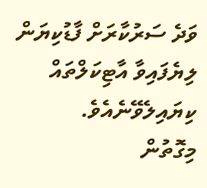ވަދެ ސަރުކާރަށް ފާޑުކިޔަން ލިޔެފައިވާ އާޓިކަލްތައް ކިޔައިލެވޭނެއެވެ.
މިގޮތުން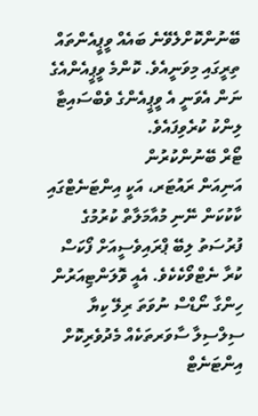ބޭނުންކޮށްލެވޭނެ ބައެއް ވީޕީއެންތައް ތިރީގައި މިވަނީއެވެ. ކޮންމެ ވީޕީއެންއެގެ ނަން އެވަނީ އެ ވީޕީއެންގެ ވެބްސައިޓާ ލިންކު ކުރެވިފައެވެ.
ޓޯރް ބޭނުންކުރުން
އަނިއަން ރައުޓަރ، އަކީ އިންޓަނެޓްގައި ކާކުކަން ނޭނި މުއާމަލާތް ކުރުމުގެ ފުރުސަތު ލިބޭ ޕްރައިވެސީއަށް ފޯކަސް ކުރާ ނެޓްވޯކެކެވެ. އެއީ ވޮލަންޓިއަރުން ހިންގާ ނޯޑްސް ނުވަތަ ރިލޭ ކިޔާ ސިލްސިލާ ސާވަރތަކެއް މެދުވެރިކޮށް އިންޓަނެޓް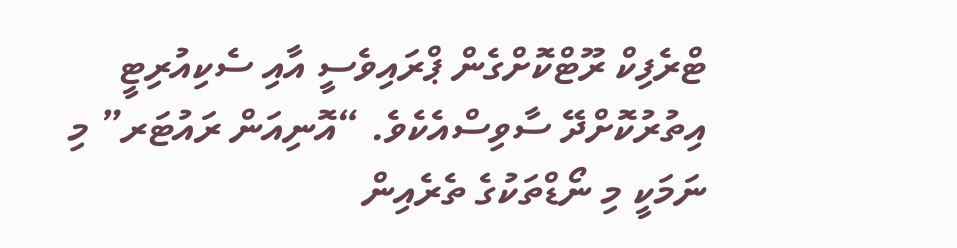ޓްރެފިކް ރޫޓްކޮށްގެން ޕްރައިވެސީ އާއި ސެކިއުރިޓީ އިތުރުކޮށްދޭ ސާވިސްއެކެވެ. “އޮނިއަން ރައުޓަރ” މި ނަމަކީ މި ނޯޑްތަކުގެ ތެރެއިން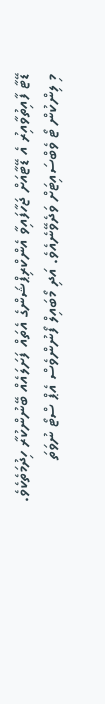ޑޭޓާ ފާއިތުވާއިރު އެ ޑޭޓާއަށް ޖަހާފައިވާ އެންކްރިޕްޝަންގެ އެތައް ފަށަލައެއް ބޭނުންކުރާ ހިދުމަތެކެވެ.
މި ލިންކުން ޓޯ ވެބްސައިޓަށް ވަދެވޭނެއެވެ. އަދި މޯބައިލް ފޯނުންވެސް އެޕް ސްޓޯ ނުވަތަ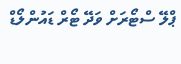ޕްލޭ ސްޓޯރަށް ވަދޭ ޓޯރް ޑައުންލޯޑް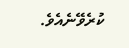ކުރެވޭނެއެވެ.